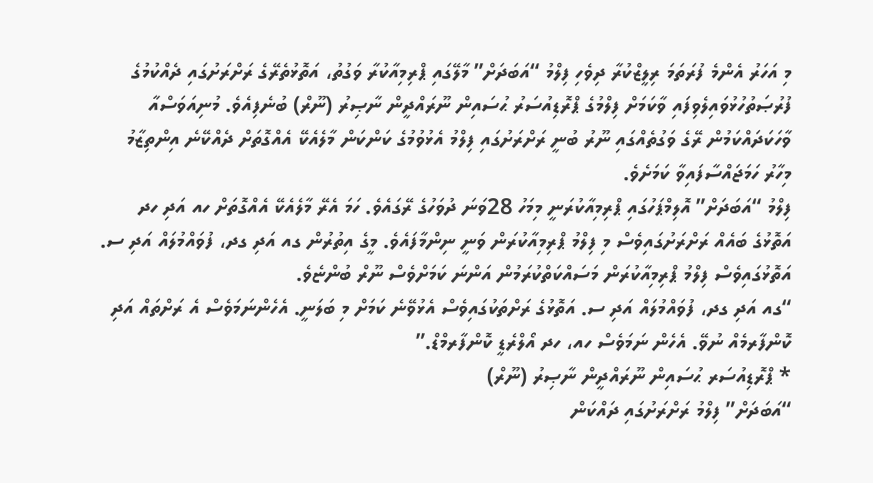މި އަހަރު އެންމެ ފުރަތަމަ ރިލީޒްކުރާ ދިވެހި ފިލްމު “އަބަދަށް” މާލޭގައި ޕްރިމިއާކުރާ ވަގުތު، އަތޮޅުތެރޭގެ ރަށްރަށުގައި ދެއްކުމުގެ ފުރުޞަތުހުޅުވައިލެވިފައި ވާކަމަށް ފިލްމުގެ ޕްރޮޑިއުސަރު ޙުސައިން ނޫރައްދީން ނާޞިރު (ނޫރް) ބުނެފިއެވެ. މުނިއަވަސްއާ ވާހަކަދައްކަމުން ރޭގެ ވަގުތެއްގައި ނޫރު ބުނީ ރަށްރަށުގައި ފިލްމު އެޅުވުމުގެ ކަންކަން މާލެއެކޭ އެއްގޮތަށް ދެއްކޭނެ އިންތިޒާމު މިހާރު ހަމަޖައްސާފައިވާ ކަމަށެވެ.
ފިލްމު “އަބަދަށް” އޮލިމްޕަހުގައި ޕްރިމިއާކުރަނީ މިމަހު 28ވަނަ ދުވަހުގެ ރޭގައެވެ. ހަމަ އެރޭ މާލެއެކޭ އެއްގޮތަށް ހއ އަދި ހދ އަތޮޅުގެ ބައެއް ރަށްރަށުގައިވެސް މި ފިލްމު ޕްރިމިއާކުރަން ވަނީ ނިންމާފައެވެ. މީގެ އިތުރުން ގއ އަދި ގދ، ފުވައްމުލައް އަދި ސ. އަތޮޅުގައިވެސް ފިލްމު ޕްރިމިއާކުރަން މަސައްކަތްކުރަމުން އަންނަ ކަމަށްވެސް ނޫރް ބުންޏެވެ.
“ގއ އަދި ގދ، ފުވައްމުލައް އަދި ސ. އަތޮޅުގެ ރަށްތަކުގައިވެސް އެޅުވޭނެ ކަމަށް މި ބަލަނީ. އެހެންނަމަވެސް އެ ރަށްތައް އަދި ކޮންފާރމެއް ނުވޭ. އެހެން ނަމަވެސް ހއ، ހދ އޯލްރެޑީ ކޮންފާރމްޑް.”
* ޕްރޮޑިއުސަރ ޙުސައިން ނޫރައްދީން ނާޞިރު (ނޫރް)
“އަބަދަށް” ފިލްމު ރަށްރަށުގައި ދައްކަން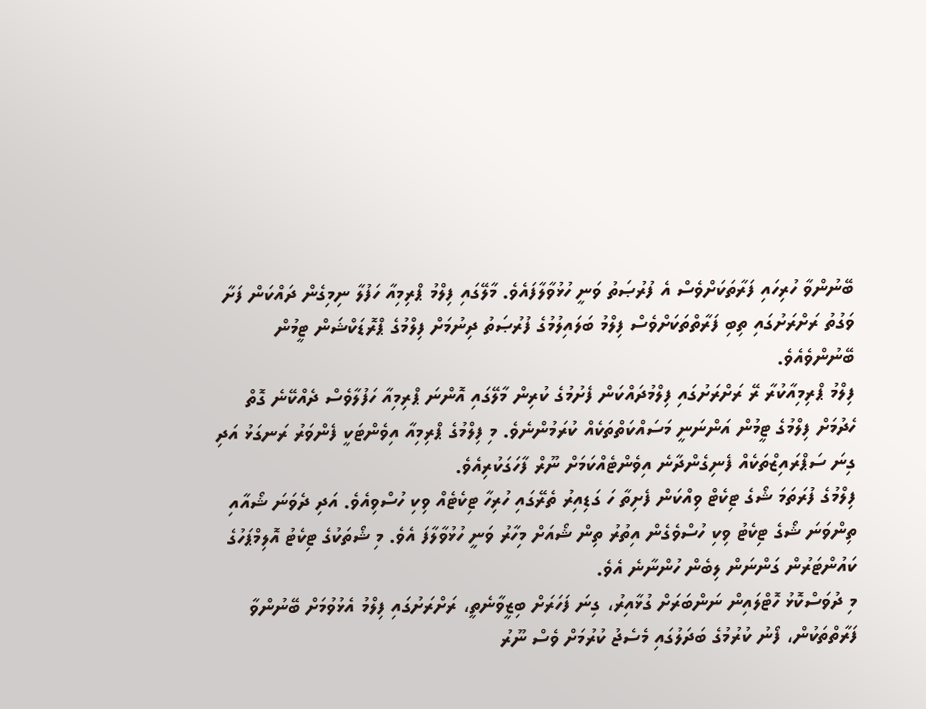ބޭނުންވާ ހުރިހައި ފަރާތަކަށްވެސް އެ ފުރުޞަތު ވަނީ ހުޅުވާލާފައެވެ. މާލޭގައި ފިލްމު ޕްރިމިއާ ހަފުލާ ނިމިގެން ދައްކަން ފަށާ ވަގުތު ރަށްރަށުގައި ތިބި ފަރާތްތަކަށްވެސް ފިލްމު ބަލައިލުމުގެ ފުރުޞަތު ދިނުމަށް ފިލްމުގެ ޕްރޮޑަކްޝަން ޓީމުން ބޭނުންވެއެވެ.
ފިލްމު ޕްރިމިއާކުރާ ރޭ ރަށްރަށުގައި ފިލްމުދައްކަން ފެށުމުގެ ކުރިން މާލޭގައި އޮންނަ ޕްރިމިއާ ހަފުލާވެސް ދެއްކޭނެ ގޮތް ހެދުމަށް ފިލްމުގެ ޓީމުން އަންނަނީ މަސައްކަތްތަކެއް ކުރަމުންނެވެ. މި ފިލްމުގެ ޕްރިމިއާ އިވެންޓަކީ ފެންވަރު ރަނގަޅު އަދި ގިނަ ސަޕްރައިޒްތަކެއް ފެނިގެންދާނެ އިވެންޓެއްކަމަށް ނޫރް ފާހަގަކުރިއެވެ.
ފިލްމުގެ ފުރަތަމަ ޝޯގެ ޓިކެޓް ވިއްކަން ފެށިތާ ހަ ގަޑިއިރު ތެރޭގައި ހުރިހާ ޓިކެޓެއް ވިކި ހުސްވިއެވެ. އަދި ދެވަނަ ޝޯއާއި ތިންވަނަ ޝޯގެ ޓިކެޓު ވިކި ހުސްވެގެން އިތުރު ތިން ޝޯއަށް މިހާރު ވަނީ ހުޅުވާލާފަ އެވެ. މި ޝޯތަކުގެ ޓިކެޓު އޮލިމްޕަހުގެ ކައުންޓަރުން ގަންނަން ލިބެން ހުންނާނެ އެވެ.
މި ދުވަސްކޮޅު ހޮޓްލައިން ނަންބަރަށް ގުޅާއިރު، ގިނަ ފަހަރަށް ބިޒީވާނެތީ، ރަށްރަށުގައި ފިލްމު އެޅުވުމަށް ބޭނުންވާ ފަރާތްތަކުން، ފޯނު ކުރުމުގެ ބަދަލުގައި މެސެޖު ކުރުމަށް ވެސް ނޫރު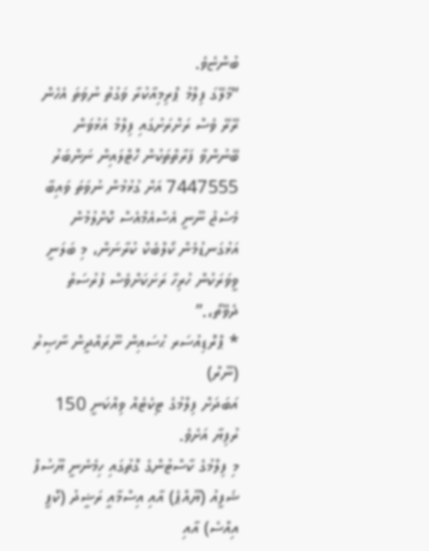ބުންޏެވެ.
“މާލޭގަ ފިލްމު ޕްރިމިއާކުރާ ވަގުތު ނުވަތަ އެހެން ރޭރޭ ވެސް ރަށްރަށުގައި ފިލްމު އަޅުވަން ބޭނުންވާ ފަރާތްތަކުން ހޮޓްލައިން ނަންބަރު 7447555 އަށް ގުޅުމުން ނުވަތަ ވައިބާ މެސެޖު ނޫނީ އެސްއެމްއެސް ކޮށްލުމުން އަޅުގަނޑުމެން ކޯލްބެކް ކުރާނަން، މި ބަލަނީ ވީވަރަކުން ހުރިހާ ރަށަކަށްވެސް ފުރުސަތު ދެވޭތޯ،.”
* ޕްރޮޑިއުސަރ ޙުސައިން ނޫރައްދީން ނާޞިރު (ނޫރް)
އަބަދަށް ފިލްމުގެ ޓިކެޓެއް ވިއްކަނީ 150 ރުފިޔާ އަށެވެ.
މި ފިލްމުގެ ކާސްޓުންގެ ގޮތުގައި ހިމެނެނީ ޔޫސުފް ޝަފީއު (ޔޫއްޕެ) އާއި އިސްމާއީ ރަޝީދު (ކޮޕީ އިއްސެ) އާއި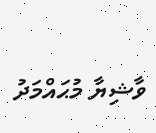ވާޝިޔާ މުޙައްމަދު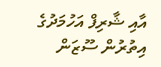އާއި ޝާރިފް އަހުމަދުގެ އިތުރުން ސޫޒަން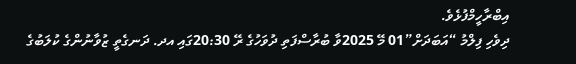އިބްރާހީމްފުޅެވެ.
ދިވެހި ފިލްމު “އަބަދަށް”01 މޭ 2025ވާ ބުރާސްފަތި ދުވަހުގެ ރޭ 20:30ގައި އދ. ދަނގެތީ ޒުވާނުންގެ ކުލަބުގެ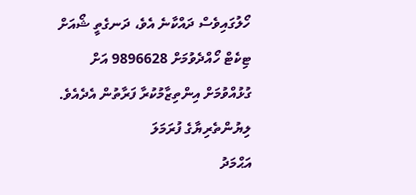ހޯލުގައިވެސް ދައްކާނެ އެވެ، ދަނގެތީ ޝޯއަށް ޓިކެޓް ހޯއްދެވުމަށް 9896628 އަށް ގުޅުއްވުމަށް އިންތިޒާމުކުރާ ފަރާތުން އެދެއެވެ.
ލިޔުންތެރިޔާގެ ފުރަމަލަ
އަޙްމަދު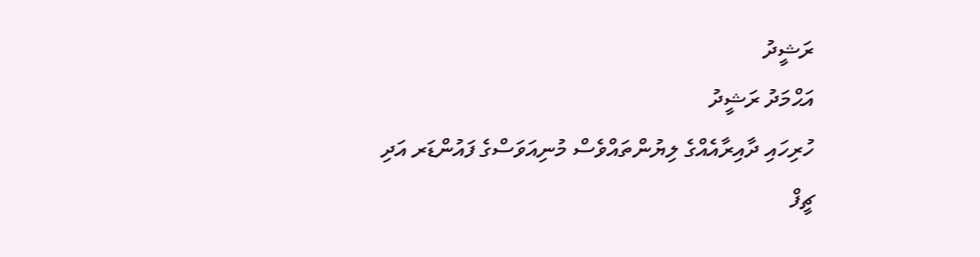ރަޝީދު
އަޙްމަދު ރަޝީދު
ހުރިހައި ދާއިރާއެއްގެ ލިޔުންތައްވެސް މުނިއަވަސްގެ ފައުންޑަރ އަދި ޗީފް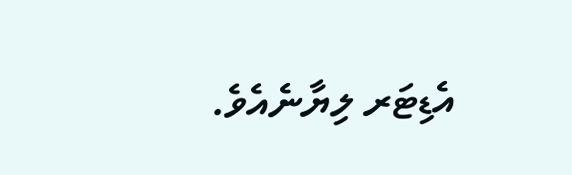އެޑިޓަރ ލިޔާނެއެވެ.